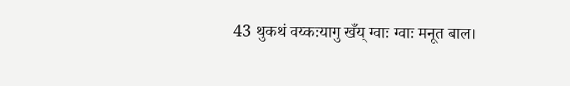43 थुकथं वय्कःयागु खँय् ग्वाः ग्वाः मनूत बाल।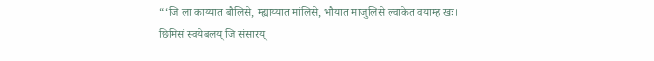“‘जि ला काय्यात बौलिसे, म्ह्याय्यात मांलिसे, भौयात माजुलिसे ल्वाकेत वयाम्ह खः।
छिमिसं स्वयेबलय् जि संसारय्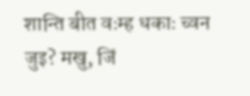शान्ति बीत वःम्ह धकाः च्वन जुइ? मखु, जिं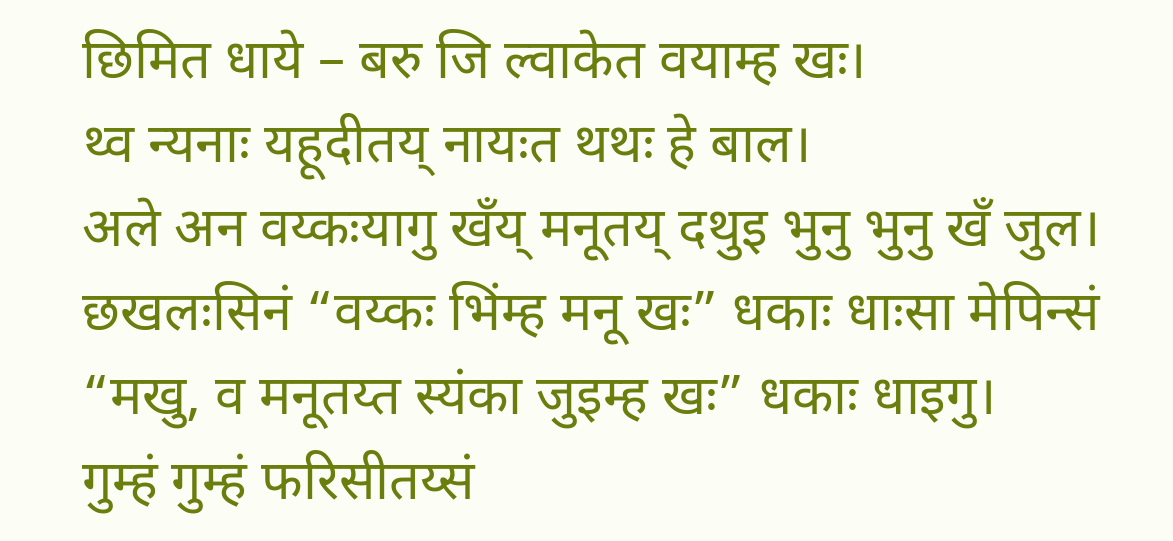छिमित धाये – बरु जि ल्वाकेत वयाम्ह खः।
थ्व न्यनाः यहूदीतय् नायःत थथः हे बाल।
अले अन वय्कःयागु खँय् मनूतय् दथुइ भुनु भुनु खँ जुल। छखलःसिनं “वय्कः भिंम्ह मनू खः” धकाः धाःसा मेपिन्सं “मखु, व मनूतय्त स्यंका जुइम्ह खः” धकाः धाइगु।
गुम्हं गुम्हं फरिसीतय्सं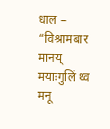धाल – “विश्रामबार मानय् मयाःगुलिं थ्व मनू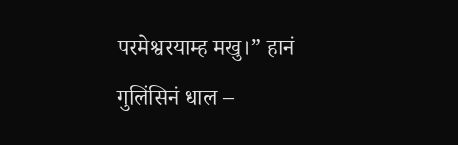परमेश्वरयाम्ह मखु।” हानं गुलिंसिनं धाल –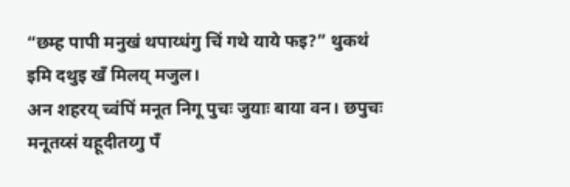“छम्ह पापी मनुखं थपाय्धंगु चिं गथे याये फइ?” थुकथं इमि दथुइ खँ मिलय् मजुल।
अन शहरय् च्वंपिं मनूत निगू पुचः जुयाः बाया वन। छपुचः मनूतय्सं यहूदीतय्गु पँ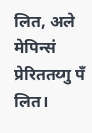लित, अले मेपिन्सं प्रेरिततय्गु पँ लित।